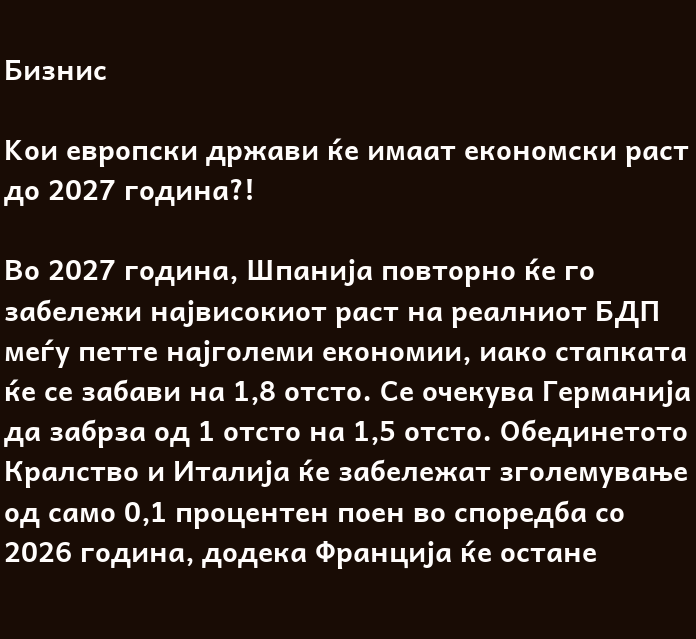Бизнис

Koи европски држави ќе имаат економски раст до 2027 година?!

Во 2027 година, Шпанија повторно ќе го забележи највисокиот раст на реалниот БДП меѓу петте најголеми економии, иако стапката ќе се забави на 1,8 отсто. Се очекува Германија да забрза од 1 отсто на 1,5 отсто. Обединетото Кралство и Италија ќе забележат зголемување од само 0,1 процентен поен во споредба со 2026 година, додека Франција ќе остане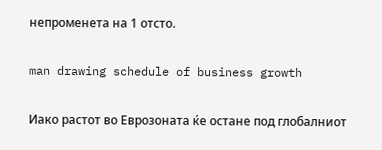непроменета на 1 отсто.

man drawing schedule of business growth

Иако растот во Еврозоната ќе остане под глобалниот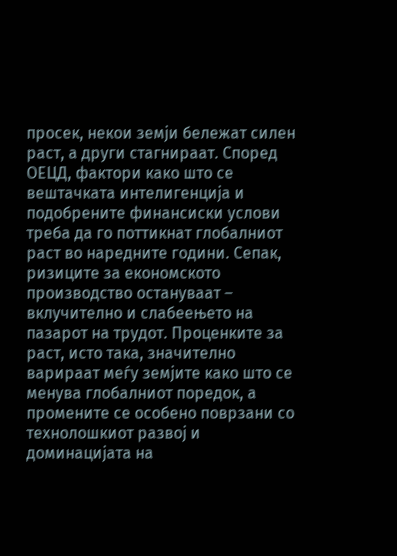просек, некои земји бележат силен раст, а други стагнираат. Според ОЕЦД, фактори како што се вештачката интелигенција и подобрените финансиски услови треба да го поттикнат глобалниот раст во наредните години. Сепак, ризиците за економското производство остануваат – вклучително и слабеењето на пазарот на трудот. Проценките за раст, исто така, значително варираат меѓу земјите како што се менува глобалниот поредок, а промените се особено поврзани со технолошкиот развој и доминацијата на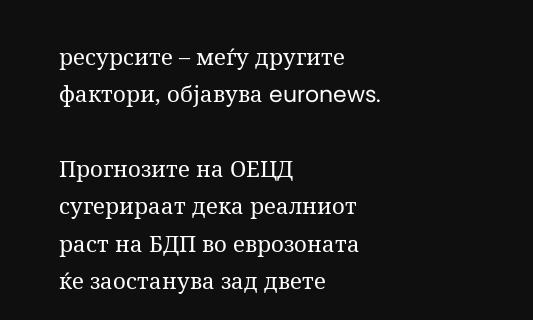ресурсите – меѓу другите фактори, објавува euronews.

Прогнозите на ОЕЦД сугерираат дека реалниот раст на БДП во еврозоната ќе заостанува зад двете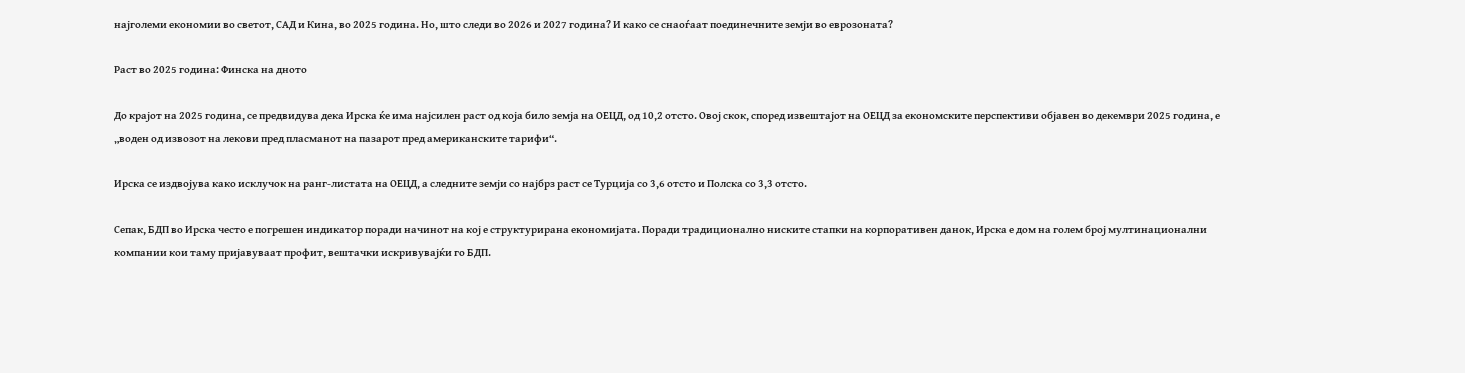најголеми економии во светот, САД и Кина, во 2025 година. Но, што следи во 2026 и 2027 година? И како се снаоѓаат поединечните земји во еврозоната?

Раст во 2025 година: Финска на дното

До крајот на 2025 година, се предвидува дека Ирска ќе има најсилен раст од која било земја на ОЕЦД, од 10,2 отсто. Овој скок, според извештајот на ОЕЦД за економските перспективи објавен во декември 2025 година, е „воден од извозот на лекови пред пласманот на пазарот пред американските тарифи“.

Ирска се издвојува како исклучок на ранг-листата на ОЕЦД, а следните земји со најбрз раст се Турција со 3,6 отсто и Полска со 3,3 отсто.

Сепак, БДП во Ирска често е погрешен индикатор поради начинот на кој е структурирана економијата. Поради традиционално ниските стапки на корпоративен данок, Ирска е дом на голем број мултинационални компании кои таму пријавуваат профит, вештачки искривувајќи го БДП.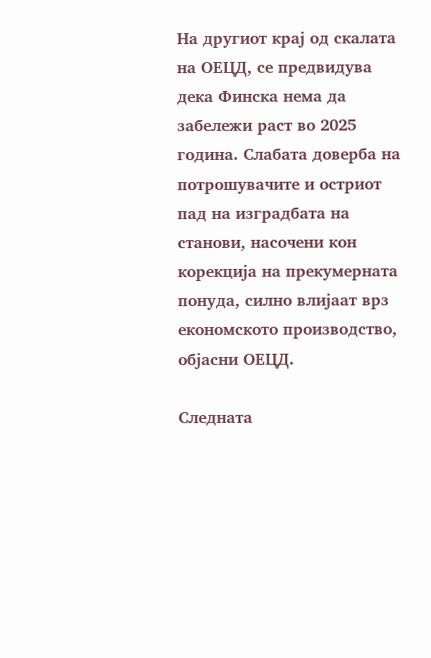На другиот крај од скалата на ОЕЦД, се предвидува дека Финска нема да забележи раст во 2025 година. Слабата доверба на потрошувачите и остриот пад на изградбата на станови, насочени кон корекција на прекумерната понуда, силно влијаат врз економското производство, објасни ОЕЦД.

Следната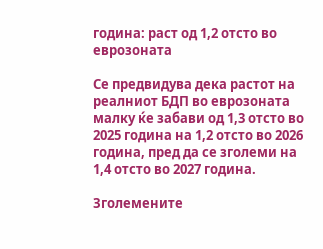година: раст од 1,2 отсто во еврозоната

Се предвидува дека растот на реалниот БДП во еврозоната малку ќе забави од 1,3 отсто во 2025 година на 1,2 отсто во 2026 година, пред да се зголеми на 1,4 отсто во 2027 година.

Зголемените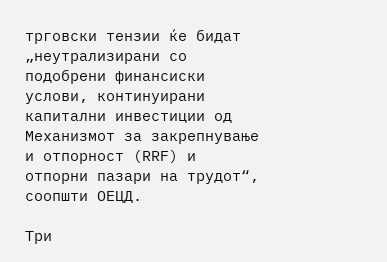трговски тензии ќе бидат „неутрализирани со подобрени финансиски услови, континуирани капитални инвестиции од Механизмот за закрепнување и отпорност (RRF) и отпорни пазари на трудот“, соопшти ОЕЦД.

Три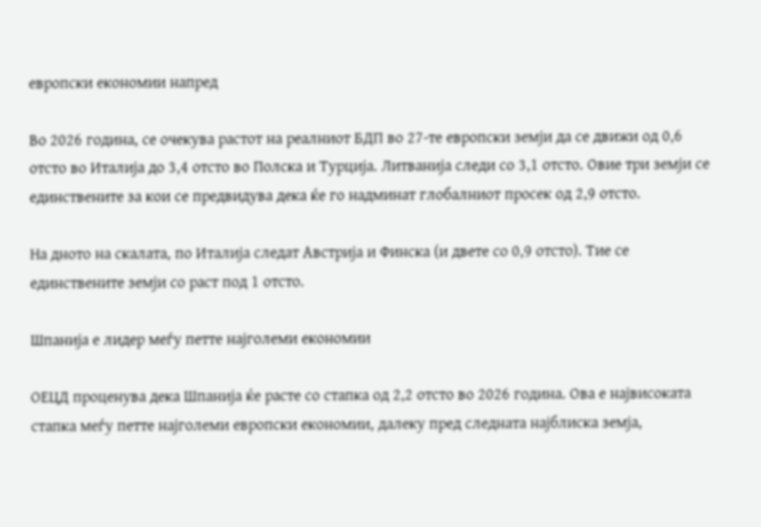европски економии напред

Во 2026 година, се очекува растот на реалниот БДП во 27-те европски земји да се движи од 0,6 отсто во Италија до 3,4 отсто во Полска и Турција. Литванија следи со 3,1 отсто. Овие три земји се единствените за кои се предвидува дека ќе го надминат глобалниот просек од 2,9 отсто.

На дното на скалата, по Италија следат Австрија и Финска (и двете со 0,9 отсто). Тие се единствените земји со раст под 1 отсто.

Шпанија е лидер меѓу петте најголеми економии

ОЕЦД проценува дека Шпанија ќе расте со стапка од 2,2 отсто во 2026 година. Ова е највисоката стапка меѓу петте најголеми европски економии, далеку пред следната најблиска земја,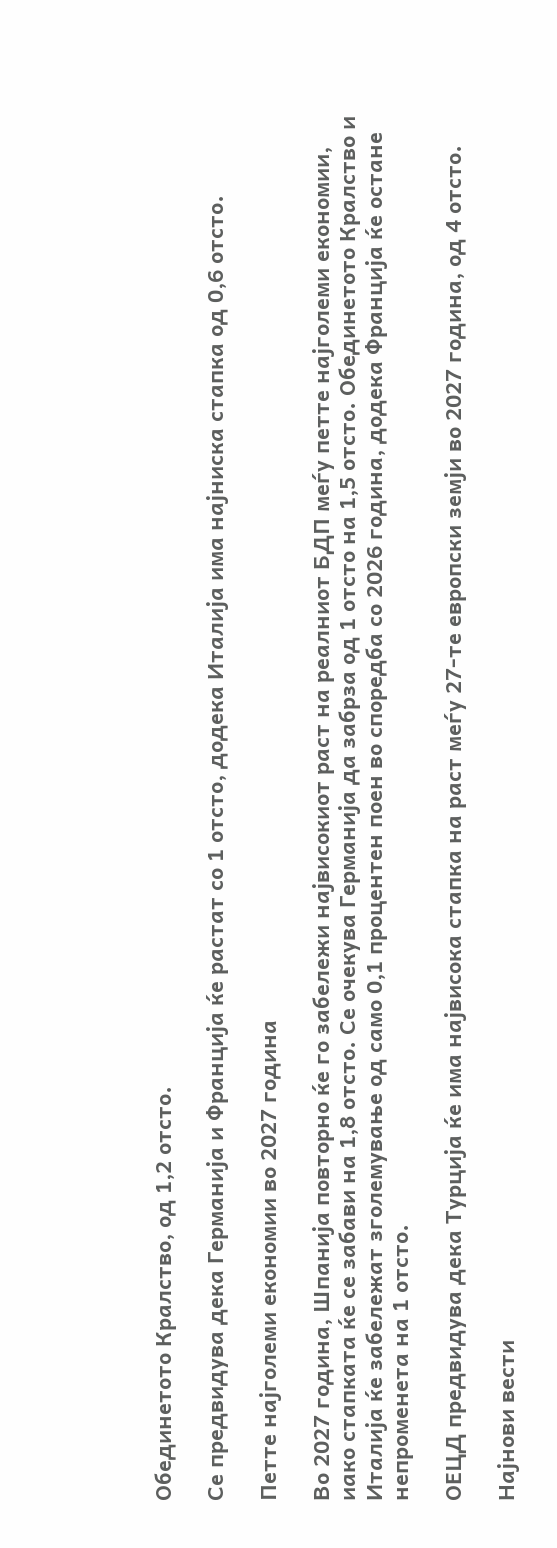Обединетото Кралство, од 1,2 отсто.

Се предвидува дека Германија и Франција ќе растат со 1 отсто, додека Италија има најниска стапка од 0,6 отсто.

Петте најголеми економии во 2027 година

Во 2027 година, Шпанија повторно ќе го забележи највисокиот раст на реалниот БДП меѓу петте најголеми економии, иако стапката ќе се забави на 1,8 отсто. Се очекува Германија да забрза од 1 отсто на 1,5 отсто. Обединетото Кралство и Италија ќе забележат зголемување од само 0,1 процентен поен во споредба со 2026 година, додека Франција ќе остане непроменета на 1 отсто.

ОЕЦД предвидува дека Турција ќе има највисока стапка на раст меѓу 27-те европски земји во 2027 година, од 4 отсто.

Најнови вести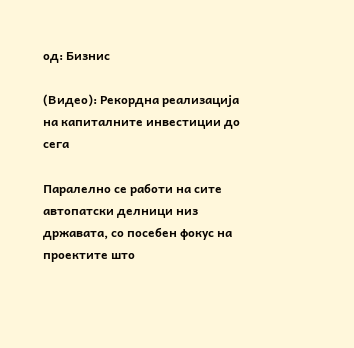од: Бизнис

(Видео): Рекордна реализација на капиталните инвестиции до сега

Паралелно се работи на сите автопатски делници низ државата, со посебен фокус на проектите што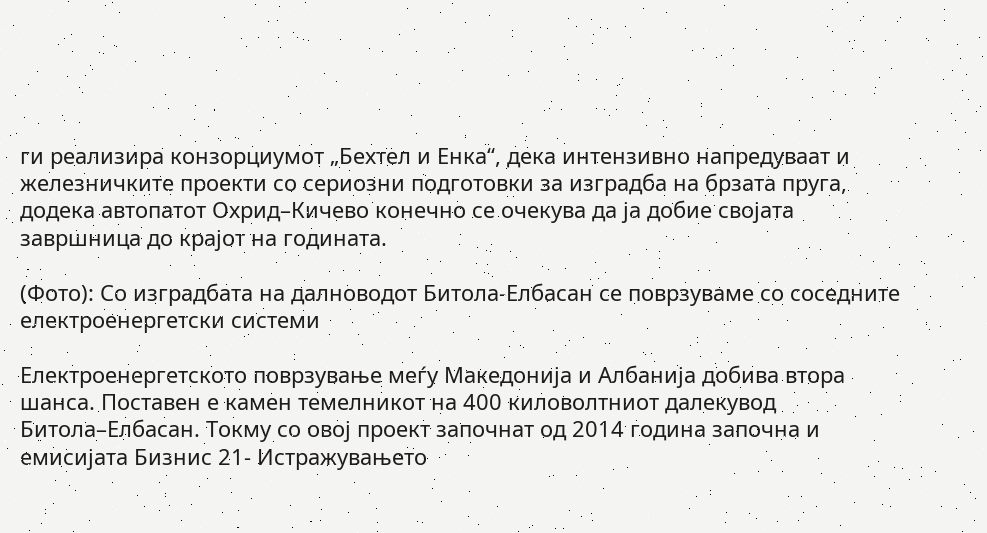ги реализира конзорциумот „Бехтел и Енка“, дека интензивно напредуваат и железничките проекти со сериозни подготовки за изградба на брзата пруга, додека автопатот Охрид–Кичево конечно се очекува да ја добие својата завршница до крајот на годината.

(Фото): Со изградбата на далноводот Битола-Елбасан се поврзуваме со соседните електроенергетски системи

Електроенергетското поврзување меѓу Македонија и Албанија добива втора шанса. Поставен е камен темелникот на 400 киловолтниот далекувод Битола–Елбасан. Токму со овој проект започнат од 2014 година започна и емисијата Бизнис 21- Истражувањето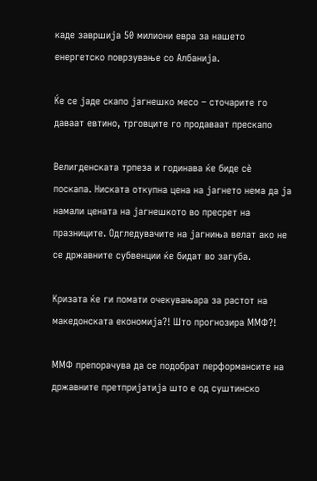каде завршија 50 милиони евра за нашето енергетско поврзување со Албанија.

Ќе се јаде скапо јагнешко месо – сточарите го даваат евтино, трговците го продаваат прескапо

Велигденската трпеза и годинава ќе биде сè поскапа. Ниската откупна цена на јагнето нема да ја намали цената на јагнешкото во пресрет на празниците. Одгледувачите на јагниња велат ако не се државните субвенции ќе бидат во загуба.

Кризата ќе ги помати очекувањара за растот на македонската економија?! Што прогнозира ММФ?!

ММФ препорачува да се подобрат перформансите на државните претпријатија што е од суштинско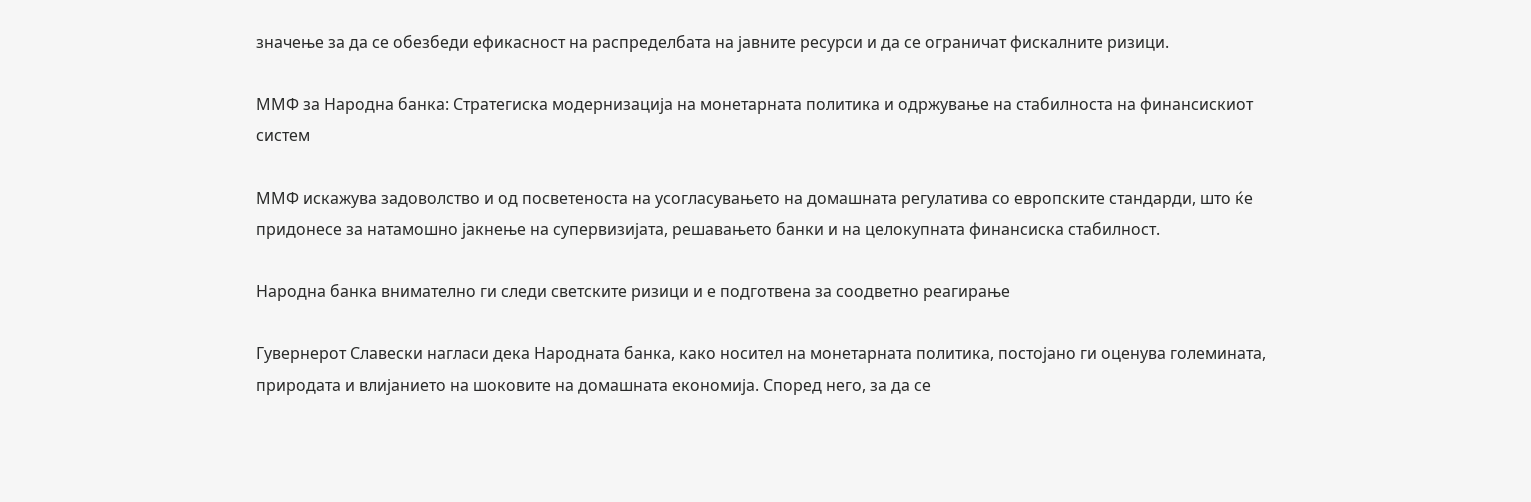значење за да се обезбеди ефикасност на распределбата на јавните ресурси и да се ограничат фискалните ризици.

ММФ за Народна банка: Стратегиска модернизација на монетарната политика и одржување на стабилноста на финансискиот систем

ММФ искажува задоволство и од посветеноста на усогласувањето на домашната регулатива со европските стандарди, што ќе придонесе за натамошно јакнење на супервизијата, решавањето банки и на целокупната финансиска стабилност.

Народна банка внимателно ги следи светските ризици и е подготвена за соодветно реагирање

Гувернерот Славески нагласи дека Народната банка, како носител на монетарната политика, постојано ги оценува големината, природата и влијанието на шоковите на домашната економија. Според него, за да се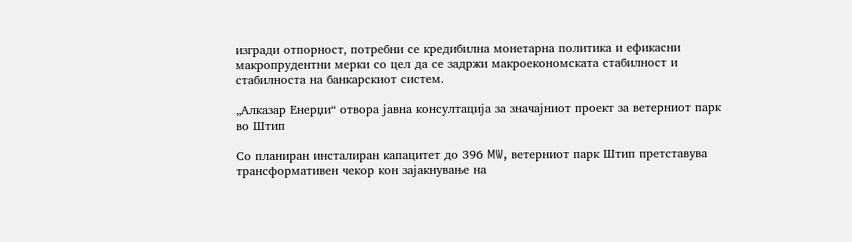изгради отпорност, потребни се кредибилна монетарна политика и ефикасни макропрудентни мерки со цел да се задржи макроекономската стабилност и стабилноста на банкарскиот систем.

„Алказар Енерџи“ отвора јавна консултација за значајниот проект за ветерниот парк во Штип

Со планиран инсталиран капацитет до 396 MW, ветерниот парк Штип претставува трансформативен чекор кон зајакнување на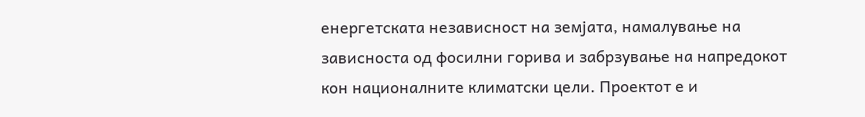енергетската независност на земјата, намалување на зависноста од фосилни горива и забрзување на напредокот кон националните климатски цели. Проектот е и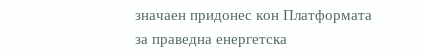значаен придонес кон Платформата за праведна енергетска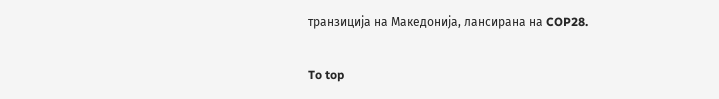транзиција на Македонија, лансирана на COP28.

To top